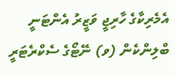އެމެރިކާގެ ހާރިޖީ ވަޒީރު އެންޓަނީ ބްލިންކެން (ވ) ނޭޓޯގެ ސެކްރެޓަރީ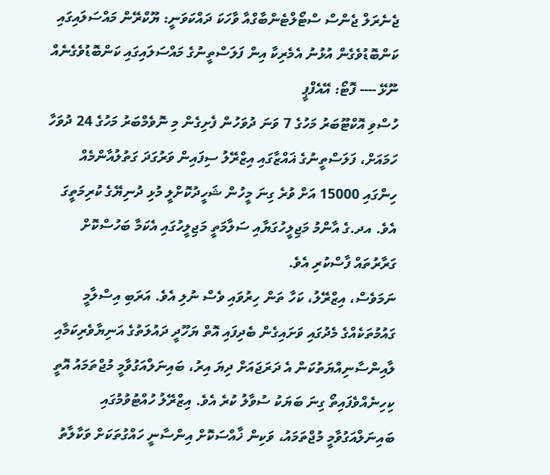ޖެނެރަލް ޖެންސް ސްޓޯލްޓެންބާގްއާ ވާހަކަ ދައްކަވަނީ: ޔޫކްރޭން މައްސަލައިގައި ކަންބޮޑުވެގެން އުޅުނު އެމެރިކާ އިން ފަލަސްތީނުގެ މައްސަލައިގައި ކަންބޮޑުވެގެނެއް ނޫޅޭ ---- ފޮޓޯ: އޭއެފްޕީ
ހުސްވި އޮކްޓޫބަރު މަހުގެ 7 ވަނަ ދުވަހުން ފެށިގެން މި ނޮވެމްބަރު މަހުގެ 24 ދުވަހާ ހަމައަށް، ފަލަސްތީނުގެ ޣައްޒާގައި އިޒްރޭލު ސިފައިން ވަރުގަދަ ގަތުލުއާންމެއް ހިންގައި 15000 އަށް ވުރެ ގިނަ މީހުން ޝަހީދުކޮށްލީ މުޅި ދުނިޔޭގެ ކުރިމަތީގަ އެވެ. އދ.ގެ އާންމު މަޖިލީހުގަޔާއި ސަލާމަތީ މަޖިލީހުގައި އެކަމާ ބަހުސްކޮށް ގަރާރުތައް ފާސްކުރި އެވެ.
ނަމަވެސް، އިޒްރޭލު، ކަހާ ތަން ހިރުވައި ވެސް ނުލި އެވެ. އަރަބި އިސްލާމީ ގައުމުތަކެއްގެ މެދުގައި ވަށައިގެން ބެދިފައި އޮތް ޔަހޫދީ ދައުލަތުގެ އަނިޔާވެރިކަމާއި ލާއިންސާނިއްޔަތުކަން އެ ދަރަޖައަށް ދިޔަ އިރު، ބައިނަލްއަގުވާމީ މުޖްތަމައު އޮތީ ކިހިނެއްވެފައިތޯ ގިނަ ބަޔަކު ސުވާލު ކުރެ އެވެ. އިޒްރޭލު ހުއްޓުވުމުގައި ބައިނަލްއަގުވާމީ މުޖްތަމައު، ވަކިން ޚާއްސަކޮށް އިންސާނީ ހައްގުތަކަށް ވަކާލާތު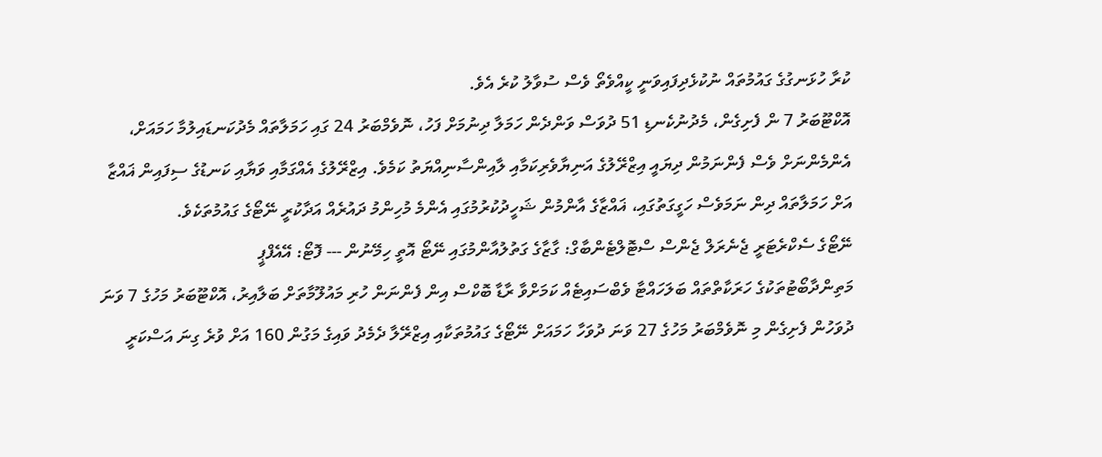ކުރާ ހުޅަނގުގެ ގައުމުތައް ނުކުޅެދިފައިވަނީ ކީއްވެތޯ ވެސް ސުވާލު ކުރެ އެވެ.
އޮކްޓޫބަރު 7 ން ފެށިގެން، މެދުނުކެނޑި 51 ދުވަސް ވަންދެން ހަމަލާ ދިނުމަށް ފަހު، ނޮވެމްބަރު 24 ގައި ހަމަލާތައް މެދުކަނޑައިލުމާ ހަމައަށް، އެންމެންނަށް ވެސް ފެންނަމުން ދިޔައީ އިޒްރޭލުގެ އަނިޔާވެރިކަމާއި ލާއިންސާނިއްޔަތު ކަމެވެ. އިޒްރޭލުގެ އެއްގަމާއި ވަޔާއި ކަނޑުގެ ސިފައިން ޣައްޒާ އަށް ހަމަލާތައް ދިން ނަމަވެސް ހަގީގަތުގައި، ޣައްޒާގެ އާންމުން ޝަހީދުކުރުމުގައި އެންމެ މުހިންމު ދައުރެއް އަދާކުރީ ނޭޓޯގެ ގައުމުތަކެވެ.
ނޭޓޯގެ ސެކްރެޓަރީ ޖެނެރަލް ޖެންސް ސްޓޮލްޓެންބާގް: ގާޒާގެ ގަތުލުއާންމުގައި ނޭޓޯ އޮތީ ހިމޭނުން --- ފޮޓޯ: އޭއެފްޕީ
މަތިންދާބޯޓުތަކުގެ ހަރަކާތްތައް ބަލަހައްޓާ ވެބްސައިޓެއް ކަމަށްވާ ރާޑާ ބޮކްސް އިން ފެންނަން ހުރި މައުލޫމާތަށް ބަލާއިރު، އޮކްޓޫބަރު މަހުގެ 7 ވަނަ ދުވަހުން ފެށިގެން މި ނޮވެމްބަރު މަހުގެ 27 ވަނަ ދުވަހާ ހަމައަށް ނޭޓޯގެ ގައުމުތަކާއި އިޒްރޭލާ ދެމެދު ވައިގެ މަގުން 160 އަށް ވުރެ ގިނަ އަސްކަރީ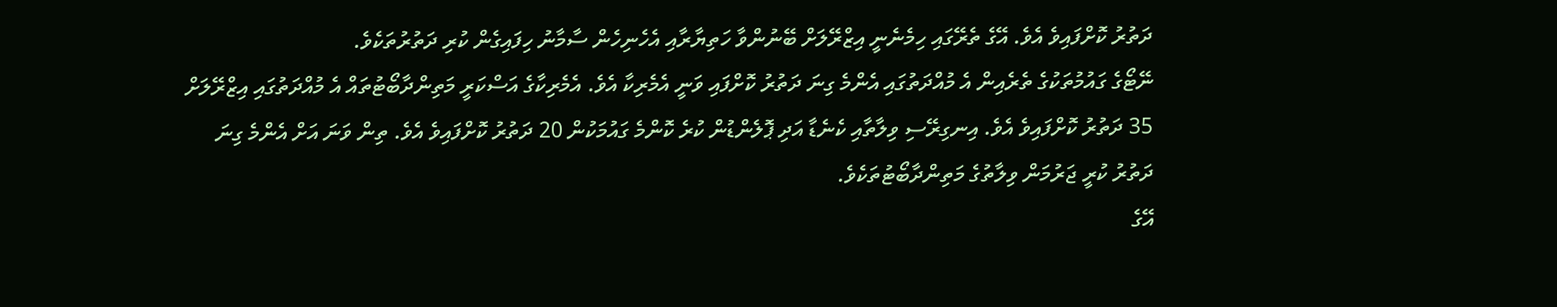ދަތުރު ކޮށްފައިވެ އެވެ. އޭގެ ތެރޭގައި ހިމެނެނީ އިޒްރޭލަށް ބޭނުންވާ ހަތިޔާރާއި އެހެނިހެން ސާމާނު ހިފައިގެން ކުރި ދަތުރުތަކެވެ.
ނޭޓޯގެ ގައުމުތަކުގެ ތެރެއިން އެ މުއްދަތުގައި އެންމެ ގިނަ ދަތުރު ކޮށްފައި ވަނީ އެމެރިކާ އެވެ. އެމެރިކާގެ އަސްކަރީ މަތިންދާބޯޓުތައް އެ މުއްދަތުގައި އިޒްރޭލަށް 35 ދަތުރު ކޮށްފައިވެ އެވެ. އިނގިރޭސި ވިލާތާއި ކެނެޑާ އަދި ޕޮލެންޑުން ކުރެ ކޮންމެ ގައުމަކުން 20 ދަތުރު ކޮށްފައިވެ އެވެ. ތިން ވަނަ އަށް އެންމެ ގިނަ ދަތުރު ކުރީ ޖަރުމަން ވިލާތުގެ މަތިންދާބޯޓުތަކެވެ.
އޭގެ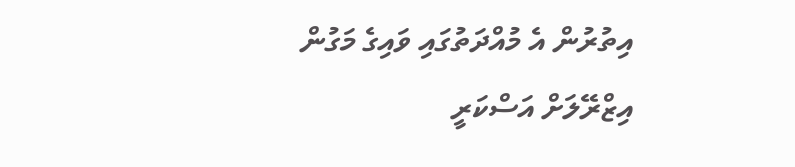އިތުރުން އެ މުއްދަތުގައި ވައިގެ މަގުން އިޒްރޭލަށް އަސްކަރީ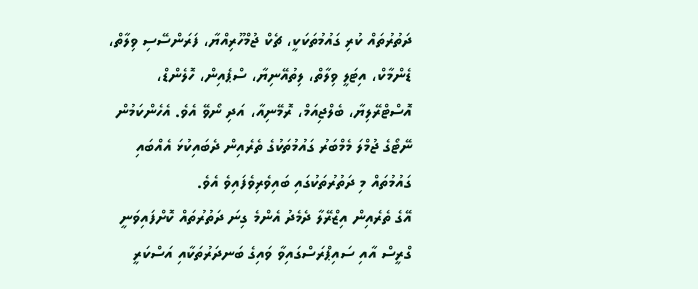ދަތުރުތައް ކުރި ގައުމުތަކަކީ، ޗެކް ޖުމްހޫރިއްޔާ، ފަރަންސޭސި ވިލާތް، ޑެންމާކް، އިޓަލީ ވިލާތް، ލިތުއޭނިޔާ، ސްޕެއިން، ހޮލެންޑް، އޮސްޓްރޭލިޔާ، ބެލްޖިއަމް، ރޮމޭނިއާ، އަދި ނޯވޭ އެވެ. އެހެންކަމުން ނޭޓޯގެ ޖުމްލަ މެމްބަރު ގައުމުތަކުގެ ތެރެއިން ދެބައިކުޅަ އެއްބައި ގައުމުތައް މި ދަތުރުތަކުގައި ބައިވެރިވެފައިވެ އެވެ.
އޭގެ ތެރެއިން އިޒްރޭލާ ދެމެދު އެންމެ ގިނަ ދަތުރުތައް ކޮށްފައިވަނީ ގްރީސް އާއި ސައިޕްރަސްގައިވާ ވައިގެ ބަނދަރުތަކާއި އަސްކަރީ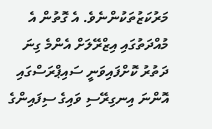މަރުކަޒުތަކުންނެވެ. އެ ގޮތުން އެ މުއްދަތުގައި އިޒްރޭލަށް އެންމެ ގިނަ ދަތުރު ކޮށްފައިވަނީ ސައިޕްރަސްގައި އޮންނަ އިނގިރޭސި ވައިގެ ސިފައިންގެ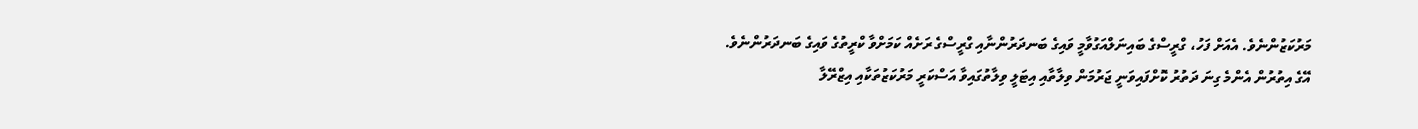މަރުކަޒުންނެވެ. އެއަށް ފަހު، ގްރީސްގެ ބައިނަލްއަގުވާމީ ވައިގެ ބަނދަރުންނާއި ގްރީސްގެ ރަށެއް ކަމަށްވާ ކްރީތުގެ ވައިގެ ބަނދަރުންނެވެ.
އޭގެ އިތުރުން އެންމެ ގިނަ ދަތުރު ކޮށްފައިވަނީ ޖަރުމަން ވިލާތާއި އިޓަލީ ވިލާތުގައިވާ އަސްކަރީ މަރުކަޒުތަކާއި އިޒްރޭލާ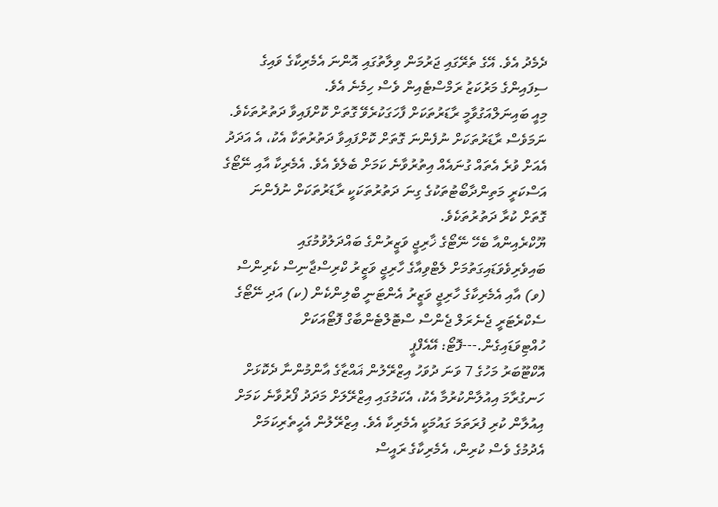ދެމެދު އެވެ. އޭގެ ތެރޭގައި ޖަރުމަން ވިލާތުގައި އޮންނަ އެމެރިކާގެ ވައިގެ ސިފައިންގެ މަރުކަޒު ރަމްސްޓެއިން ވެސް ހިމެނެ އެވެ.
މިއީ ބައިނަލްއަގުވާމީ ރާޑަރުތަކަށް ފާހަގަކުރެވޭ ގޮތަށް ކޮށްފައިވާ ދަތުރުތަކެވެ. ނަމަވެސް ރާޑަރުތަކަށް ނުފެންނަ ގޮތަށް ކޮށްފައިވާ ދަތުރުތަކާ އެކު، އެ އަދަދު އެއަށް ވުރެ އެތައް ގުނައެއް އިތުރުވާނެ ކަމަށް ބެލެވެ އެވެ. އެމެރިކާ އާއި ނޭޓޯގެ އަސްކަރީ މަތިންދާބޯޓުތަކުގެ ގިނަ ދަތުރުތަކަކީ ރާޑަރުތަކަށް ނުފެންނަ ގޮތަށް ކުރާ ދަތުރުތަކެވެ.
ޔޫކްރެއިންއާ ބެހޭ ނޭޓޯގެ ޚާރިޖީ ވަޒީރުންގެ ބައްދަލުވުމުގައި ބައިވެރިވެވަޑައިގަތުމަށް ލެޓްވިއާގެ ހާރިޖީ ވަޒީރު ކްރިސްޖާނިސް ކެރިންސް (ވ) އާއި އެމެރިކާގެ ހާރިޖީ ވަޒީރު އެންޓަނީ ބްލިންކެން (ކ) އަދި ނޭޓޯގެ ސެކްރެޓަރީ ޖެނެރަލް ޖެންސް ސްޓޮލްޓެންބާގް ފޮޓޯއަކަށް ހުއްޓިވަޑައިގެން.---ފޮޓޯ: އޭއެފްޕީ
އޮކްޓޫބަރު މަހުގެ 7 ވަނަ ދުވަހު އިޒްރޭލުން ޣައްޒާގެ އާންމުންނާ ދެކޮޅަށް ހަނގުރާމަ އިއުލާންކުރުމާ އެކު، އެކަމުގައި އިޒްރޭލަށް މަދަދު ފޯރުވާނެ ކަމަށް އިއުލާން ކުރި ފުރަތަމަ ގައުމަކީ އެމެރިކާ އެވެ. އިޒްރޭލުން އެހީތެރިކަމަށް އެދުމުގެ ވެސް ކުރިން، އެމެރިކާގެ ރައީސް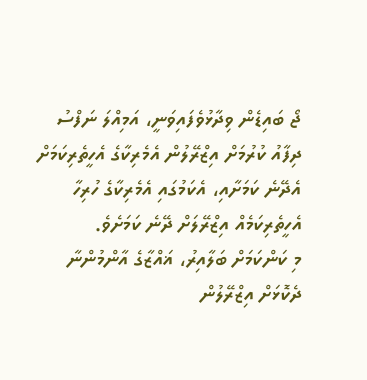ޖޯ ބައިޑެން ވިދާޅުވެފައިވަނީ، އަމިއްލަ ނަފްސު ދިފާއު ކުރުމަށް އިޒްރޭލުން އެމެރިކާގެ އެހީތެރިކަމަށް އެދޭނެ ކަމަށާއި، އެކަމުގައި އެމެރިކާގެ ހުރިހާ އެހީތެރިކަމެއް އިޒްރޭލަށް ދޭނެ ކަމަށެވެ.
މި ކަންކަމަށް ބަލާއިރު، ޣައްޒާގެ އާންމުންނާ ދެކޮޅަށް އިޒްރޭލުން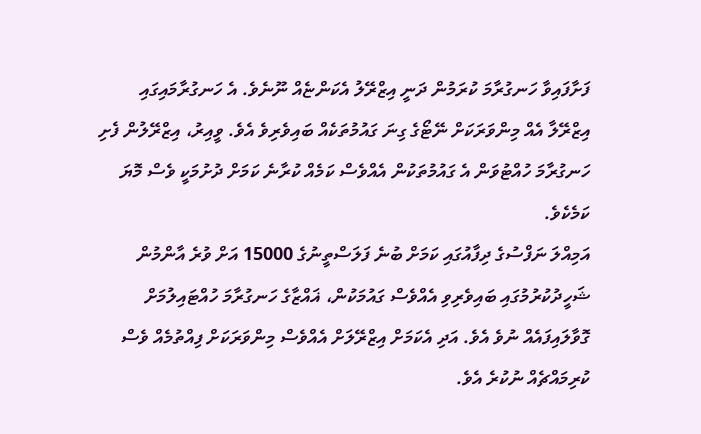ފަށާފައިވާ ހަނގުރާމަ ކުރަމުން ދަނީ އިޒްރޭލު އެކަންޏެއް ނޫނެވެ. އެ ހަނގުރާމައިގައި އިޒްރޭލާ އެއް މިންވަރަކަށް ނޭޓޯގެ ގިނަ ގައުމުތަކެއް ބައިވެރިވެ އެވެ. ވީއިރު، އިޒްރޭލުން ފެށި ހަނގުރާމަ ހުއްޓުވަން އެ ގައުމުތަކުން އެއްވެސް ކަމެއް ކުރާނެ ކަމަށް ދުށުމަކީ ވެސް މޮޔަ ކަމެކެވެ.
އަމިއްލަ ނަފްސުގެ ދިފާއުގައި ކަމަށް ބުނެ ފަލަސްތީނުގެ 15000 އަށް ވުރެ އާންމުން ޝަހީދުކުރުމުގައި ބައިވެރިވި އެއްވެސް ގައުމަކުން، ޣައްޒާގެ ހަނގުރާމަ ހުއްޓައިލުމަށް ގޮވާލައިފައެއް ނުވެ އެވެ. އަދި އެކަމަށް އިޒްރޭލަށް އެއްވެސް މިންވަރަކަށް ފިއްތުމެއް ވެސް ކުރިމައްޗެއް ނުކުރެ އެވެ.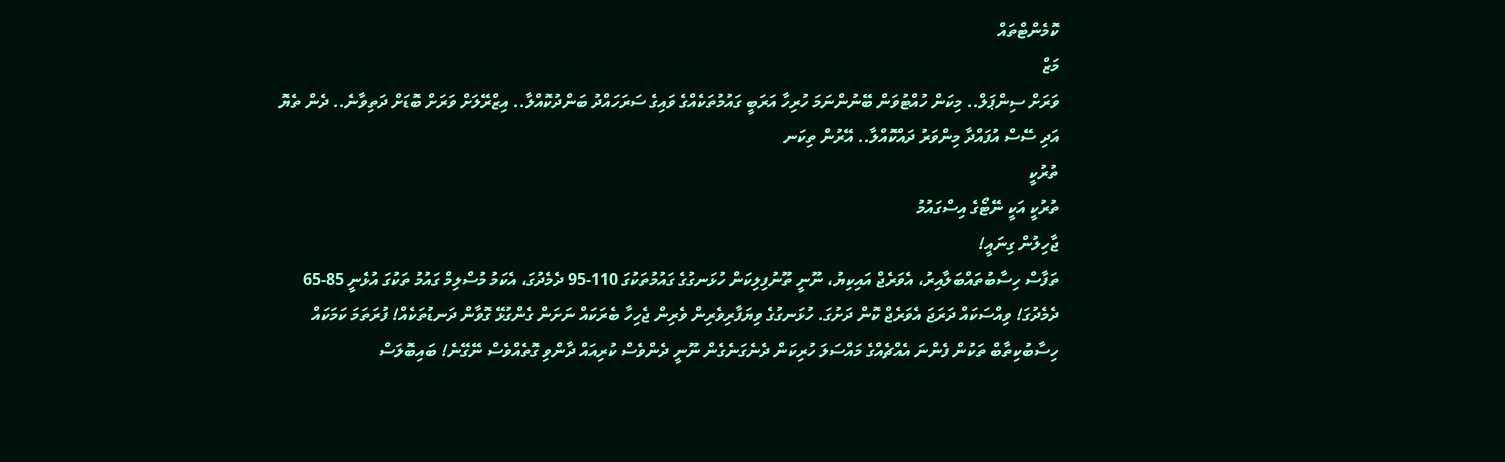ކޮމެންޓްތައް
މަޒް
ވަރަށް ސިންޕަލް.. މިކަން ހުއްޓުވަން ބޭނުންނަމަ ހުރިހާ އަރަބީ ގައުމުތަކެއްގެ ވައިގެ ސަރަހައްދު ބަންދުކޮއްލާ.. އިޒްރޭލަށް ވަރަށް ބޮޑަށް ދަތިވާނެ.. ދެން ތެޔޮ އަދި ސޭސް އުފައްދާ މިންވަރު ދައްކޮއްލާ.. އޭރުން ތިކަނ
ތުރުކީ
ތުރުކީ އަކީ ނޭޓޯގެ އިސްގައުމު
ޖާހިލުން ގިނައީ!
ތަފާސް ހިސާބުތައްބަލާއިރު، އެވަރެޖް އައިކިޔު، ނޫނީ ތޫނުފިލިކަން ހުޅަނގުގެ ގައުމުތަކުގަ 110-95 ދެމެދުގަ، އެކަމު މުސްލިމް ގައުމު ތަކުގަ އުޅެނީ 85-65 ދެމެދުގަ! ވިއްސަކައް ދަރަޖަ އެވަރެޖް ކޮން ދަށުގަ. ހުޅަނގުގެ ވިޔަފާރިވެރިން ވެރިން ޖެހިހާ ބެރަކައް ނަށަން ގެންގުޅޭ ގޮވާން ދަނޑުތަކެއް! ފުރަތަމަ ކަމަކައް ހިސާބުކިތާބް ތަކުން ފެންނަ އެއްޗެއްގެ މައްސަލަ ހުރިކަން ދެނެގަނެގެން ނޫނީ ދެންވެސް ކުރިއައް ދާންވި ގޮތެއްވެސް ނޭގޭނެ! ބައިބޮލަސް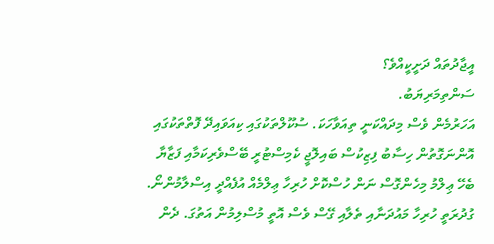އީޖާދުތައް ދަށީކީއްވެ؟
ސަންތިމަރިޔަބު.
އަހަރުމެން ވެސް މިދައްކަނީ ތިއަވާހަކަ. ސުކޫލްތަކުގައި ކިއަވައިދޭ ފޮތްތަކުގައި އޮންނަގޮތުން ހިސާބު ފިޒިކުސް ބައިލޮޖީ ކެމިސްޓުރީ ބޭސްވެރިކަމާއި ފަޒާޔާ ބެހޭ ޢިލްމު މިހެންގޮސް ނަން ހުސްކޮށް ހުރިހާ ޢިލްމެއް އުފެއްދީ އިސްލާމުންނޯ. ގުދުރަތީ ހުރިހާ މައުދަނާއި ތެލާއި ގޭސް ވެސް އޮތީ މުސްލިމުން އަތުގަ. ދެން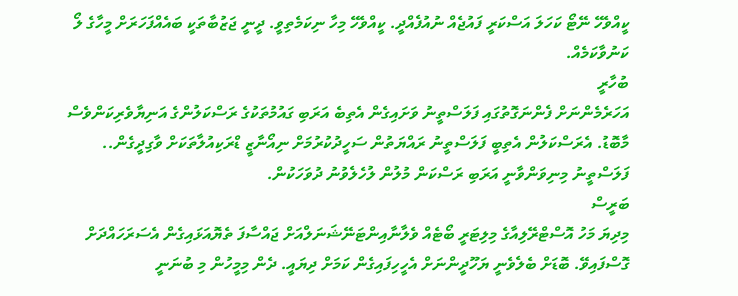ކީއްވެހޭ ނޭޓޯ ކަހަލަ އަސްކަރީ ފައުޖެއް ނުއުފެއްދީ. ކީއްވެހޭ މިހާ ނިކަމެތިވީ. ދީނީ ޖަޒުބާތަކީ ބައެއްފަހަރަށް މީހާގެ ލޯ ކަނުވާކަމެއް.
ބުހާރީ
އަހަރެމެންނަށް ފެންނަގޮތުގައި ފަލަސްތީނު ވަށައިގެން އެތިބެ އަރަބި ގައުމުތަކުގެ ރަސްކަލުންގެ އަނިޔާވެރިކަންވެސް މާބޮޑު. އެރަސްކަލުން އެތިބީ ފަލަސްތީނު ރައްޔަތުން ސަހީދުކުރުމަށް ނިއޯނާޒީ ޑްރަކިއުލާތަކަށް ވާގިދީގެން.. ފަލަސްތީނު މިނިވަންވާނީ އަރަބި ރަސްކަން މުލުން ލުހެލެވުނު ދުވަހަކުން.
ބަރީސް
މިދިޔަ މަހު އޮސްޓްރޭލިއާގެ މިލިޓަރީ ބޯޓެއް ވެލާނާއިންޓަނޭޝަނަލްއަށް ޖައްސާފަ ތެޔޮއަޅައިގެން އެސަރަހައްދަށް ގޮސްފައިވޭ. ބޮޑަށް ބެލެވެނީ ޔަހޫދީންނަށް އެހީހިފައިގެން ކަމަށް ދިޔައީ. ދެން މިމީހުން މި ބުނަނީ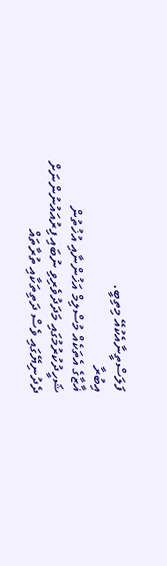ފަލަސްތީނާއެކުއޭ މިތިބީ.
އިބުރާ
ޣާޒާގެ އެތަކެއް މުސްލިމް އަޚުންނާއި އުޚުތުން ޝަހީދުކުރުމުގައި މަދަދުވެރިވި ނުބައި ފިރުއައުނުންނަށް ދެދުނިޔޭގައި ވެސް ދަތިތަކާއި ތުރާތައް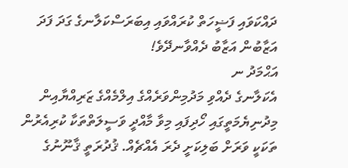ދައްކަވައި ފަޟީހަތް ކުރައްވައި އިބަރަސްކަލާނގެ ގަދަ ފަދަ އަޒާބުން އަޒާބު ދެއްވާނދޭވެ!
އަޙްމަދު ނ
އެކަލާނގެ ދެއްވި މަދުމިންވަރެއްގެ އިލްމެއްގެ ޒަރިއްޔާއިން މިދުނިޔެމަތީގައި ހޯދިފައި މިވާ މާއްދީ ވަސީލަތްތަކާ ކުރިއެރުން ތަކަކީ ވަރަށް ބަލިކަށީ ދެރަ އެއްޗެއް. ޤުދުރަތީ ޤާނޫނުގެ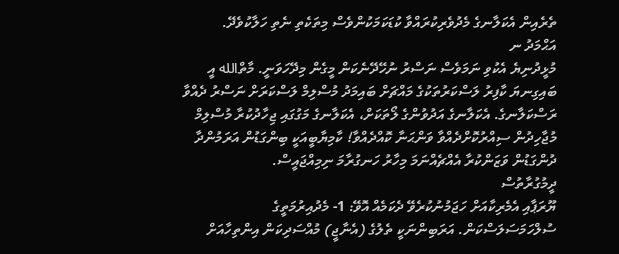ތެރެއިން އެކަލާނގެ މެދުވެރިކުރައްވާ ކުޑަކަމަކުންވެސް މިތަކެތި ނެތި ހަލާކުވެދޭ.
އަޙްމަދު ނ
މުޅީދުނިޔެ އެކުވި ނަމަވެސް ނަސްރު ނުހޭދޭނެކަން މީގެން މިދޭހަވަނީ. މާތްالله އީ ބައިގިނޔަ ކާފިރު ލަސްކަރުތަކުގެ މައްޗަށް ބައިމަދު މުސްލިމް ލަސްކަރަށް ނަސްރު ދެއްވާ ރަސްކަލާނގެ. އެކަލާނގެ އަދުވުންގެ ލޯތަކަށް، އެކަލާނގެ މަގުގައި ޖިހާދުކުރާ މުސްލިމް މުޖާހިދުން ސިއްރުކޮށްދެއްވާ ވަންޙަނާ ކޮއްދެއްވާ! ކާމިޔާބީއަކީ ބިންގަޑުން އަރަމުންދާ ދުންގަޑުން ވަޒަންކުރާ އެއްޗެއްނަމަ މިހާރު ހަނގުރާމަ ނިމިއްޖައީސް.
ދީމުގުރާތުސް
ޔޫރަޕާއި އެމެރިކާއަށް ހަޖަމުނުކުރެވޭ ދެކަމެއް އޮވޭ: 1- މެދުއިރުމަތީގެ ސުލްހަމަސަލަސްކަން. އަރަބިންނަކީ ތެލުގެ (އެނާޖީ) މުއްސަދިކަން އިންތިހާއަށް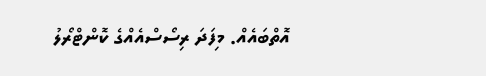އޮތްބައެއް. މިފަދަ ރިސޯސްއެއްގެ ކޮންޓްރޯލު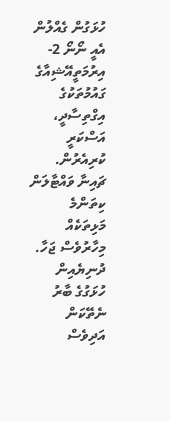ހުޅަގުން ގެއްލުން އެއީ ނޯނޯ 2- އިރުމަތީއޭޝިއާގެ ގައުމުތަކުގެ އިގްތިސާދީ، އަސްކަރީ ކުރިއެރުން. ޗައިނާ ވައްޓާލަން ކިތަންމެ މަޅިތަކެއް މިހާރުވެސް ޖަހާ. ދުނިޔެއިން ހުޅަގުގެ ބާރު ނެތޭކަން އަދިވެސް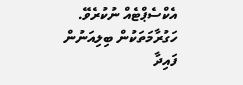އެކްސެޕްޓެއް ނުކުރެވޭ. ހަގުރާމަތަކުން ބިލިއަނުން ފައިދާ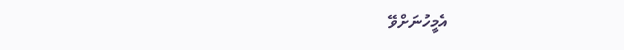އެމީހުނަށްވޭ